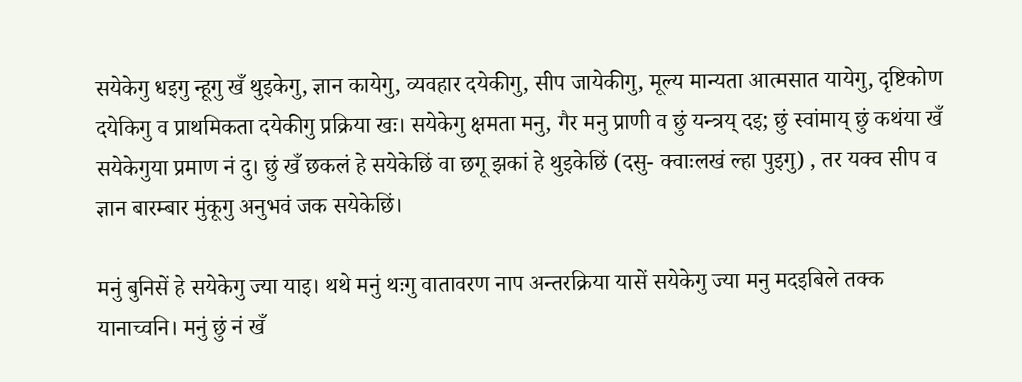सयेकेगु धइगु न्हूगु खँ थुइकेगु, ज्ञान कायेगु, व्यवहार दयेकीगु, सीप जायेकीगु, मूल्य मान्यता आत्मसात यायेगु, दृष्टिकोण दयेकिगु व प्राथमिकता दयेकीगु प्रक्रिया खः। सयेकेगु क्षमता मनु, गैर मनु प्राणी व छुं यन्त्रय् दइ; छुं स्वांमाय् छुं कथंया खँ सयेकेगुया प्रमाण नं दु। छुं खँ छकलं हे सयेकेछिं वा छगू झकां हे थुइकेछिं (दसु- क्वाःलखं ल्हा पुइगु) , तर यक्व सीप व ज्ञान बारम्बार मुंकूगु अनुभवं जक सयेकेछिं।

मनुं बुनिसें हे सयेकेगु ज्या याइ। थथे मनुं थःगु वातावरण नाप अन्तरक्रिया यासें सयेकेगु ज्या मनु मदइबिले तक्क यानाच्वनि। मनुं छुं नं खँ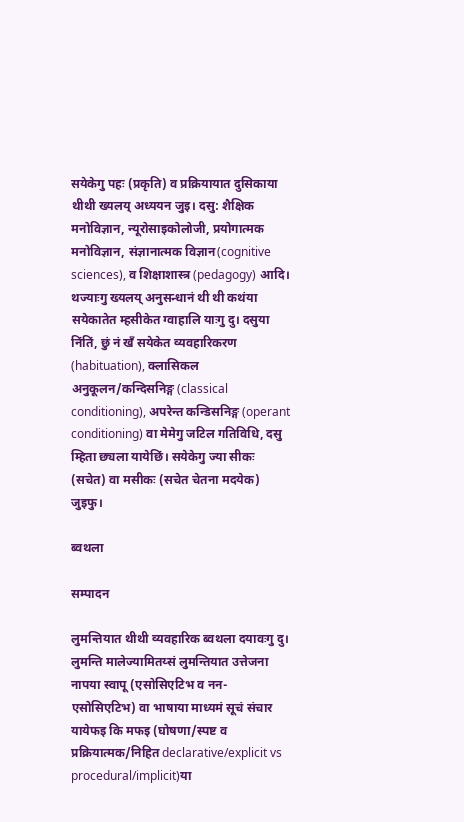सयेकेगु पहः (प्रकृति) व प्रक्रियायात दुसिकाया थीथी ख्यलय् अध्ययन जुइ। दसु: शैक्षिक मनोविज्ञान, न्यूरोसाइकोलोजी, प्रयोगात्मक मनोविज्ञान, संज्ञानात्मक विज्ञान(cognitive sciences), व शिक्षाशास्त्र (pedagogy) आदि। थज्याःगु ख्यलय् अनुसन्धानं थी थी कथंया सयेकातेत म्हसीकेत ग्वाहालि याःगु दु। दसुया निंतिं, छुं नं खँ सयेकेत व्यवहारिकरण (habituation), क्लासिकल अनुकूलन/कन्दिसनिङ्ग (classical conditioning), अपरेन्त कन्डिसनिङ्ग (operant conditioning) वा मेमेगु जटिल गतिविधि, दसु म्हिता छ्यला यायेछिं। सयेकेगु ज्या सीकः (सचेत) वा मसीकः (सचेत चेतना मदयेक) जुइफु।

ब्वथला

सम्पादन

लुमन्तियात थीथी व्यवहारिक ब्वथला दयावःगु दु। लुमन्ति मालेज्यामितय्सं लुमन्तियात उत्तेजना नापया स्वापू (एसोसिएटिभ व नन-एसोसिएटिभ) वा भाषाया माध्यमं सूचं संचार यायेफइ कि मफइ (घोषणा/स्पष्ट व प्रक्रियात्मक/निहित declarative/explicit vs procedural/implicit)या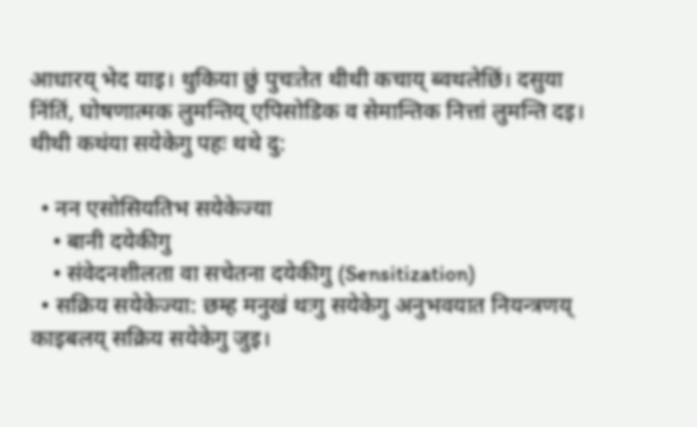आधारय् भेद याइ। थुकिया छुं पुचःतेत थीथी कचाय् ब्वथलेछिं। दसुया निंतिं, घोषणात्मक लुमन्तिय् एपिसोडिक व सेमान्तिक नित्तां लुमन्ति दइ। थीथी कथंया सयेकेगु पहः थथे दु:

  • नन एसोसियतिभ सयेकेज्या
    • बानी दयेकीगु
    • संवेदनशीलता वा सचेतना दयेकीगु (Sensitization)
  • सक्रिय सयेकेज्या: छम्ह मनुखं थःगु सयेकेगु अनुभवयात नियन्त्रणय् काइबलय् सक्रिय सयेकेगु जुइ।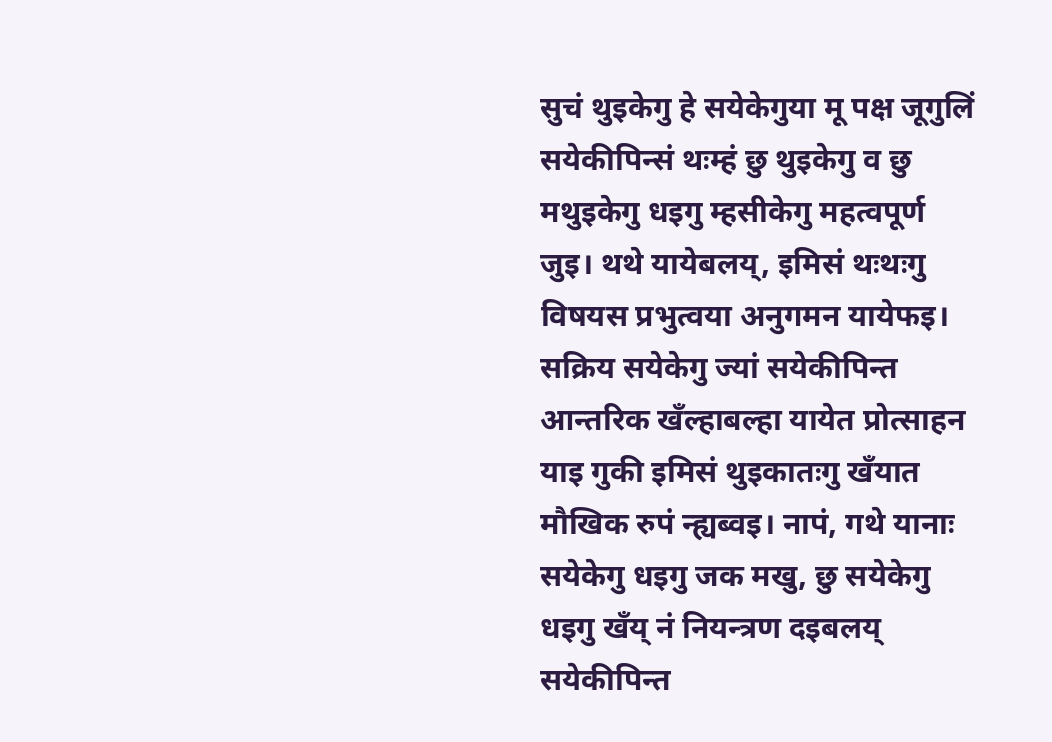सुचं थुइकेगु हे सयेकेगुया मू पक्ष जूगुलिं सयेकीपिन्सं थःम्हं छु थुइकेगु व छु मथुइकेगु धइगु म्हसीकेगु महत्वपूर्ण जुइ। थथे यायेबलय्, इमिसं थःथःगु विषयस प्रभुत्वया अनुगमन यायेफइ। सक्रिय सयेकेगु ज्यां सयेकीपिन्त आन्तरिक खँल्हाबल्हा यायेत प्रोत्साहन याइ गुकी इमिसं थुइकातःगु खँयात मौखिक रुपं न्ह्यब्वइ। नापं, गथे यानाः सयेकेगु धइगु जक मखु, छु सयेकेगु धइगु खँय् नं नियन्त्रण दइबलय् सयेकीपिन्त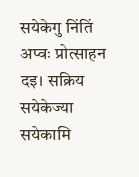सयेकेगु निंतिं अप्वः प्रोत्साहन दइ। सक्रिय सयेकेज्या सयेकामि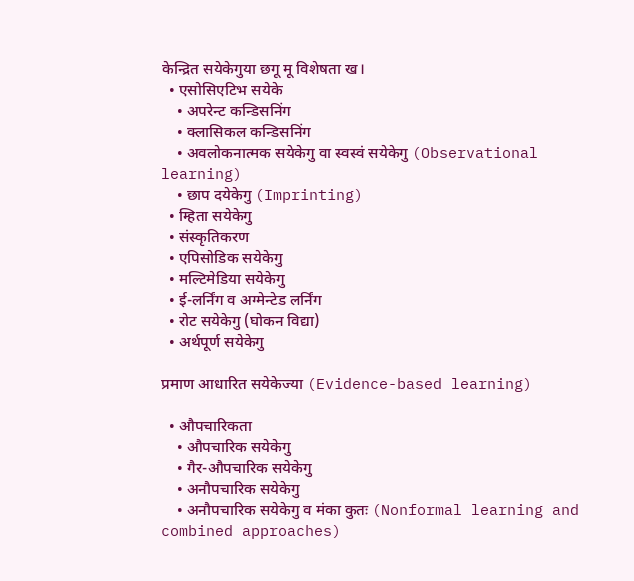केन्द्रित सयेकेगुया छगू मू विशेषता ख।
  • एसोसिएटिभ सयेके
    • अपरेन्ट कन्डिसनिंग
    • क्लासिकल कन्डिसनिंग
    • अवलोकनात्मक सयेकेगु वा स्वस्वं सयेकेगु (Observational learning)
    • छाप दयेकेगु (Imprinting)
  • म्हिता सयेकेगु
  • संस्कृतिकरण
  • एपिसोडिक सयेकेगु
  • मल्टिमेडिया सयेकेगु
  • ई-लर्निंग व अग्मेन्टेड लर्निंग
  • रोट सयेकेगु (घोकन विद्या)
  • अर्थपूर्ण सयेकेगु

प्रमाण आधारित सयेकेज्या (Evidence-based learning)

  • औपचारिकता
    • औपचारिक सयेकेगु
    • गैर-औपचारिक सयेकेगु
    • अनौपचारिक सयेकेगु
    • अनौपचारिक सयेकेगु व मंका कुतः (Nonformal learning and combined approaches)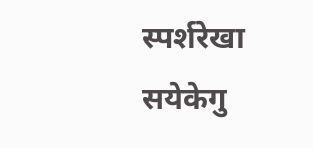स्पर्शरेखा सयेकेगु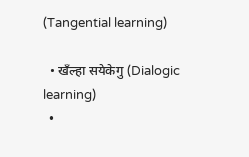(Tangential learning)

  • खँल्हा सयेकेगु (Dialogic learning)
  •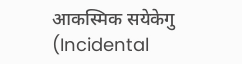आकस्मिक सयेकेगु (Incidental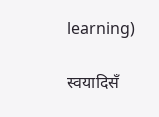learning)

स्वयादिसँ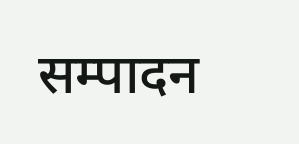सम्पादन